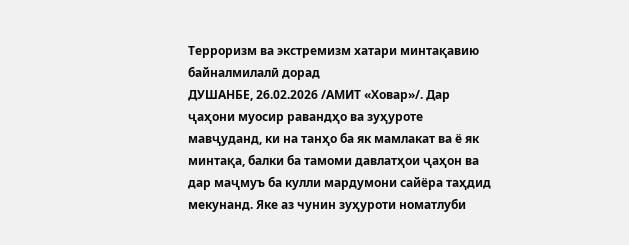Терроризм ва экстремизм хатари минтақавию байналмилалӣ дорад
ДУШАНБЕ, 26.02.2026 /АМИТ «Ховар»/. Дар ҷаҳони муосир равандҳо ва зуҳуроте мавҷуданд, ки на танҳо ба як мамлакат ва ё як минтақа, балки ба тамоми давлатҳои ҷаҳон ва дар маҷмуъ ба кулли мардумони сайёра таҳдид мекунанд. Яке аз чунин зуҳуроти номатлуби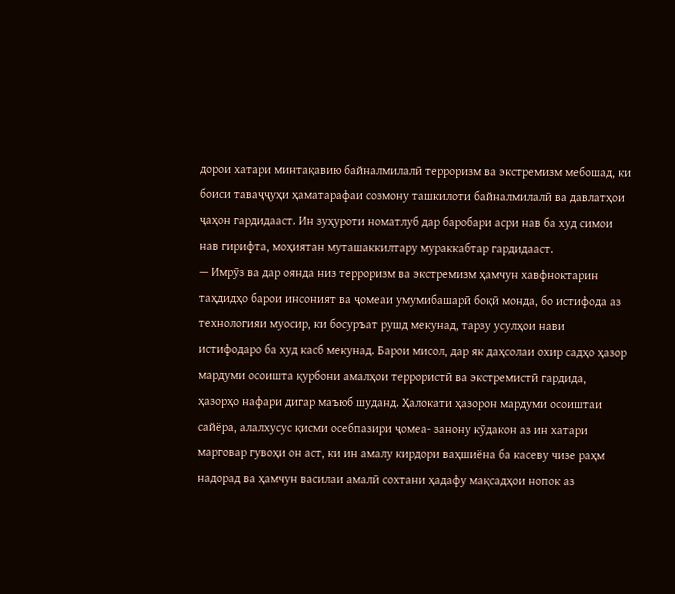дорои хатари минтақавию байналмилалӣ терроризм ва экстремизм мебошад, ки боиси таваҷҷуҳи ҳаматарафаи созмону ташкилоти байналмилалӣ ва давлатҳои ҷаҳон гардидааст. Ин зуҳуроти номатлуб дар баробари асри нав ба худ симои нав гирифта, моҳиятан муташаккилтару мураккабтар гардидааст.
— Имрӯз ва дар оянда низ терроризм ва экстремизм ҳамчун хавфноктарин таҳдидҳо барои инсоният ва ҷомеаи умумибашарӣ боқӣ монда, бо истифода аз технологияи муосир, ки босуръат рушд мекунад, тарзу усулҳои нави истифодаро ба худ касб мекунад. Барои мисол, дар як даҳсолаи охир садҳо ҳазор мардуми осоишта қурбони амалҳои террористӣ ва экстремистӣ гардида, ҳазорҳо нафари дигар маъюб шуданд. Ҳалокати ҳазорон мардуми осоиштаи сайёра, алалхусус қисми осебпазири ҷомеа- занону кӯдакон аз ин хатари марговар гувоҳи он аст, ки ин амалу кирдори ваҳшиёна ба касеву чизе раҳм надорад ва ҳамчун василаи амалӣ сохтани ҳадафу мақсадҳои нопок аз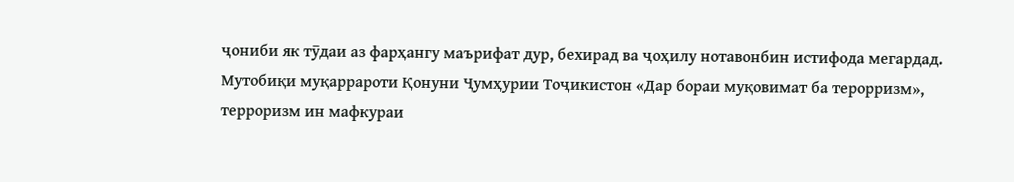ҷониби як тӯдаи аз фарҳангу маърифат дур, бехирад ва ҷоҳилу нотавонбин истифода мегардад.
Мутобиқи муқаррароти Қонуни Ҷумҳурии Тоҷикистон «Дар бораи муқовимат ба терорризм», терроризм ин мафкураи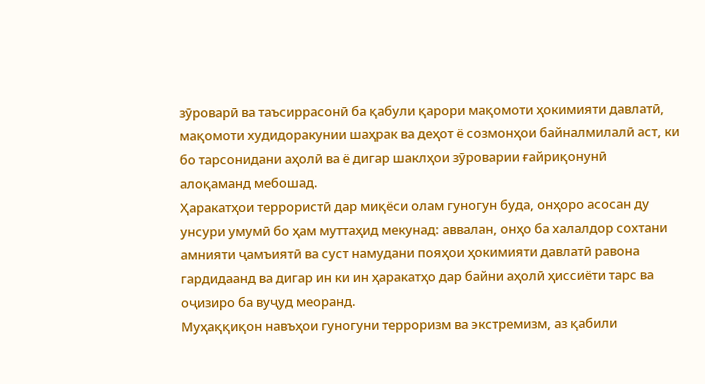зӯроварӣ ва таъсиррасонӣ ба қабули қарори мақомоти ҳокимияти давлатӣ, мақомоти худидоракунии шаҳрак ва деҳот ё созмонҳои байналмилалӣ аст, ки бо тарсонидани аҳолӣ ва ё дигар шаклҳои зӯроварии ғайриқонунӣ алоқаманд мебошад.
Ҳаракатҳои террористӣ дар миқёси олам гуногун буда, онҳоро асосан ду унсури умумӣ бо ҳам муттаҳид мекунад: аввалан, онҳо ба халалдор сохтани амнияти ҷамъиятӣ ва суст намудани пояҳои ҳокимияти давлатӣ равона гардидаанд ва дигар ин ки ин ҳаракатҳо дар байни аҳолӣ ҳиссиёти тарс ва оҷизиро ба вуҷуд меоранд.
Муҳаққиқон навъҳои гуногуни терроризм ва экстремизм, аз қабили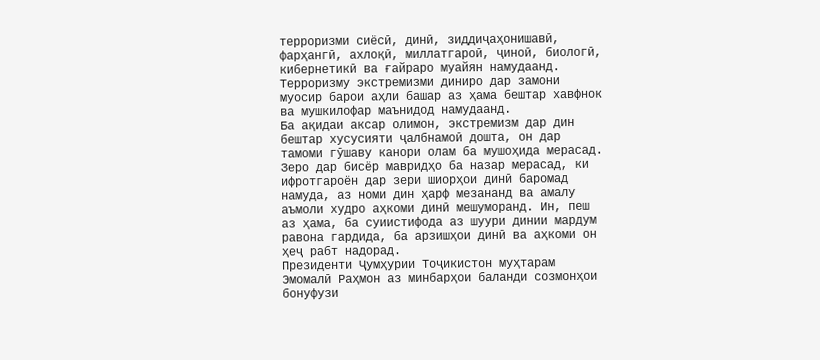терроризми сиёсӣ, динӣ, зиддиҷаҳонишавӣ, фарҳангӣ, ахлоқӣ, миллатгароӣ, ҷиноӣ, биологӣ, кибернетикӣ ва ғайраро муайян намудаанд. Терроризму экстремизми диниро дар замони муосир барои аҳли башар аз ҳама бештар хавфнок ва мушкилофар маънидод намудаанд.
Ба ақидаи аксар олимон, экстремизм дар дин бештар хусусияти ҷалбнамоӣ дошта, он дар тамоми гӯшаву канори олам ба мушоҳида мерасад. Зеро дар бисёр мавридҳо ба назар мерасад, ки ифротгароён дар зери шиорҳои динӣ баромад намуда, аз номи дин ҳарф мезананд ва амалу аъмоли худро аҳкоми динӣ мешуморанд. Ин, пеш аз ҳама, ба суиистифода аз шуури динии мардум равона гардида, ба арзишҳои динӣ ва аҳкоми он ҳеҷ рабт надорад.
Президенти Ҷумҳурии Тоҷикистон муҳтарам Эмомалӣ Раҳмон аз минбарҳои баланди созмонҳои бонуфузи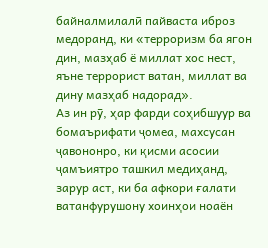байналмилалӣ пайваста иброз медоранд, ки «терроризм ба ягон дин, мазҳаб ё миллат хос нест, яъне террорист ватан, миллат ва дину мазҳаб надорад».
Аз ин рӯ, ҳар фарди соҳибшуур ва бомаърифати ҷомеа, махсусан ҷавононро, ки қисми асосии ҷамъиятро ташкил медиҳанд, зарур аст, ки ба афкори ғалати ватанфурушону хоинҳои ноаён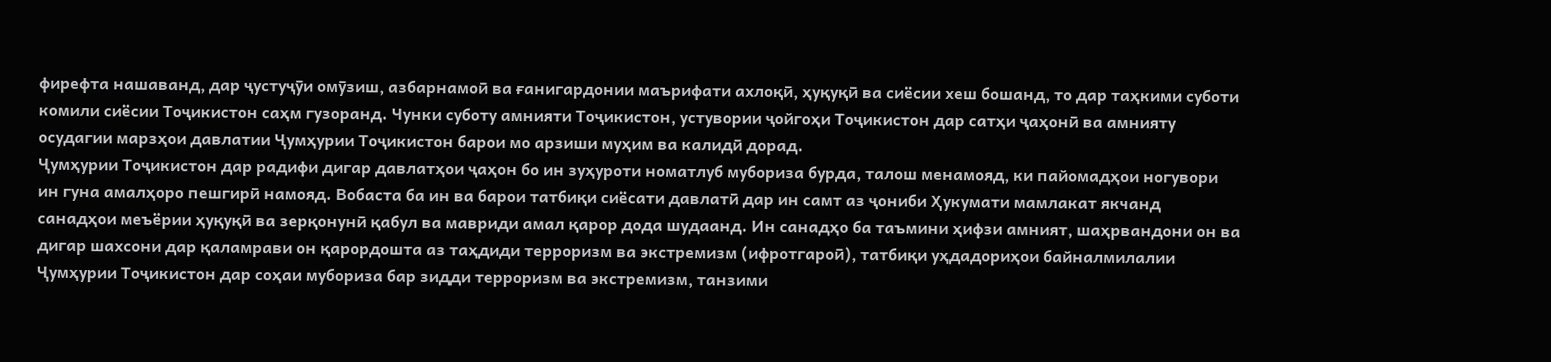фирефта нашаванд, дар ҷустуҷӯи омӯзиш, азбарнамоӣ ва ғанигардонии маърифати ахлоқӣ, ҳуқуқӣ ва сиёсии хеш бошанд, то дар таҳкими суботи комили сиёсии Тоҷикистон саҳм гузоранд. Чунки суботу амнияти Тоҷикистон, устувории ҷойгоҳи Тоҷикистон дар сатҳи ҷаҳонӣ ва амнияту осудагии марзҳои давлатии Ҷумҳурии Тоҷикистон барои мо арзиши муҳим ва калидӣ дорад.
Ҷумҳурии Тоҷикистон дар радифи дигар давлатҳои ҷаҳон бо ин зуҳуроти номатлуб мубориза бурда, талош менамояд, ки пайомадҳои ногувори ин гуна амалҳоро пешгирӣ намояд. Вобаста ба ин ва барои татбиқи сиёсати давлатӣ дар ин самт аз ҷониби Ҳукумати мамлакат якчанд санадҳои меъёрии ҳуқуқӣ ва зерқонунӣ қабул ва мавриди амал қарор дода шудаанд. Ин санадҳо ба таъмини ҳифзи амният, шаҳрвандони он ва дигар шахсони дар қаламрави он қарордошта аз таҳдиди терроризм ва экстремизм (ифротгароӣ), татбиқи уҳдадориҳои байналмилалии Ҷумҳурии Тоҷикистон дар соҳаи мубориза бар зидди терроризм ва экстремизм, танзими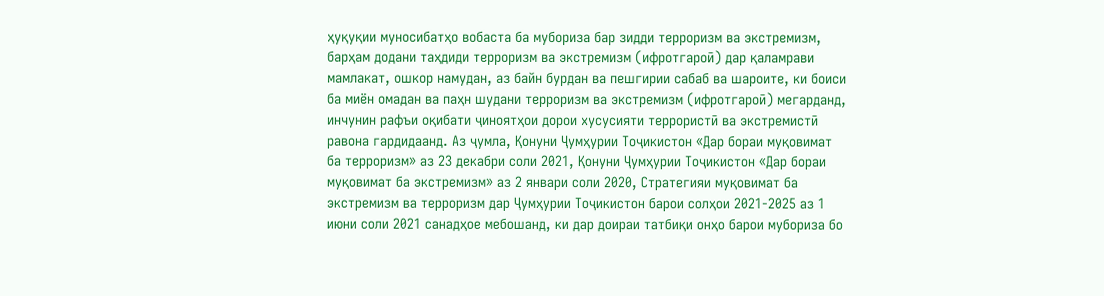ҳуқуқии муносибатҳо вобаста ба мубориза бар зидди терроризм ва экстремизм, барҳам додани таҳдиди терроризм ва экстремизм (ифротгароӣ) дар қаламрави мамлакат, ошкор намудан, аз байн бурдан ва пешгирии сабаб ва шароите, ки боиси ба миён омадан ва паҳн шудани терроризм ва экстремизм (ифротгароӣ) мегарданд, инчунин рафъи оқибати ҷиноятҳои дорои хусусияти террористӣ ва экстремистӣ равона гардидаанд. Аз ҷумла, Қонуни Ҷумҳурии Тоҷикистон «Дар бораи муқовимат ба терроризм» аз 23 декабри соли 2021, Қонуни Ҷумҳурии Тоҷикистон «Дар бораи муқовимат ба экстремизм» аз 2 январи соли 2020, Стратегияи муқовимат ба экстремизм ва терроризм дар Ҷумҳурии Тоҷикистон барои солҳои 2021-2025 аз 1 июни соли 2021 санадҳое мебошанд, ки дар доираи татбиқи онҳо барои мубориза бо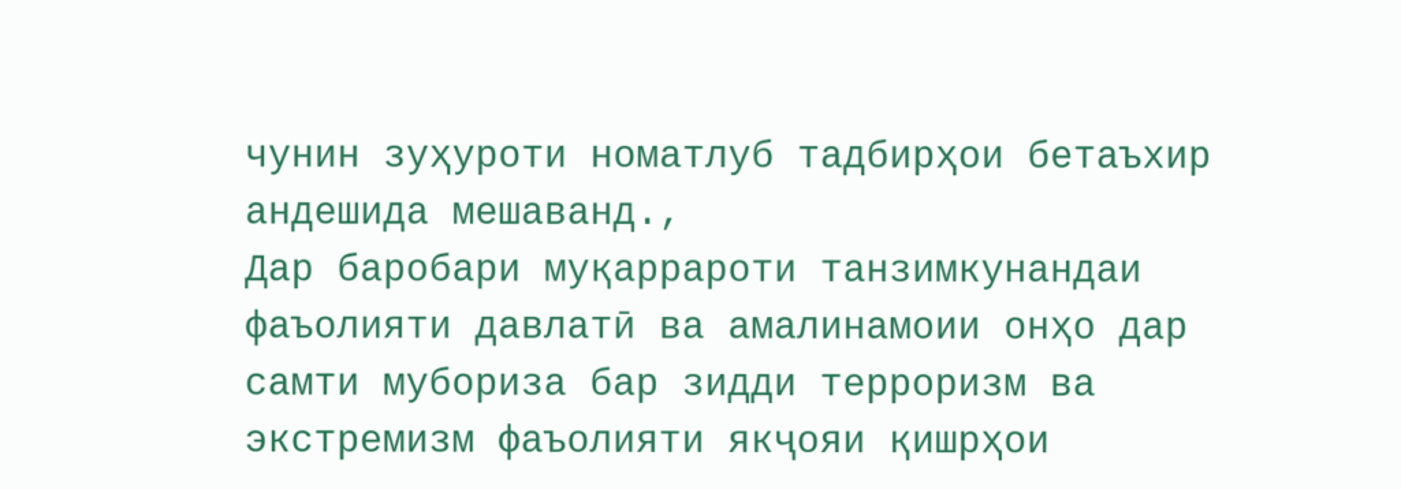чунин зуҳуроти номатлуб тадбирҳои бетаъхир андешида мешаванд.,
Дар баробари муқаррароти танзимкунандаи фаъолияти давлатӣ ва амалинамоии онҳо дар самти мубориза бар зидди терроризм ва экстремизм фаъолияти якҷояи қишрҳои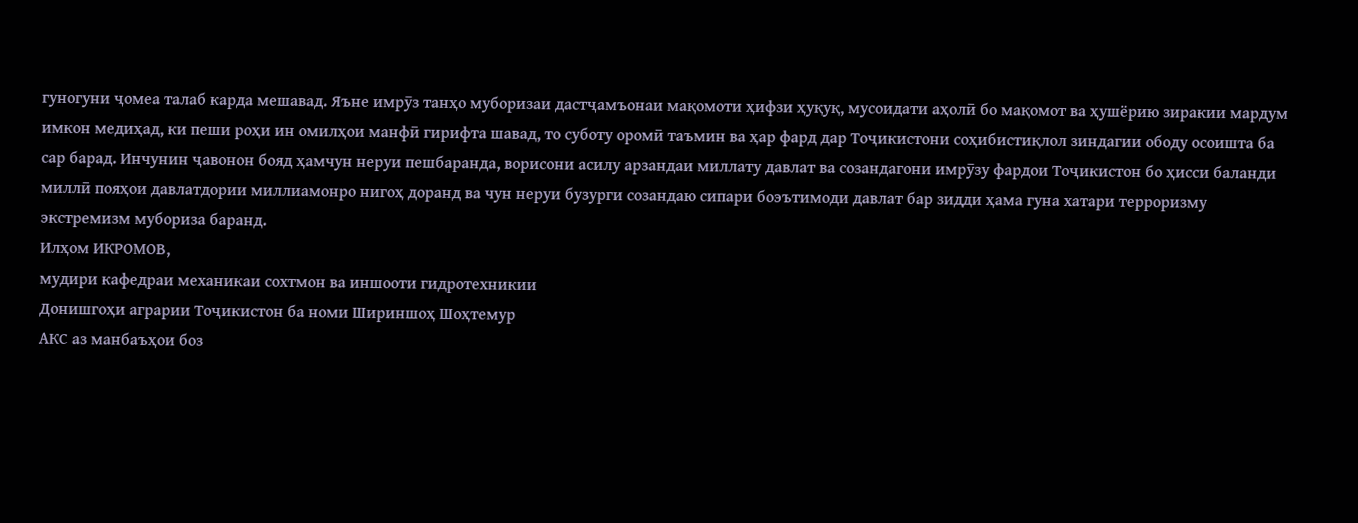гуногуни ҷомеа талаб карда мешавад. Яъне имрӯз танҳо муборизаи дастҷамъонаи мақомоти ҳифзи ҳуқуқ, мусоидати аҳолӣ бо мақомот ва ҳушёрию зиракии мардум имкон медиҳад, ки пеши роҳи ин омилҳои манфӣ гирифта шавад, то суботу оромӣ таъмин ва ҳар фард дар Тоҷикистони соҳибистиқлол зиндагии ободу осоишта ба сар барад. Инчунин ҷавонон бояд ҳамчун неруи пешбаранда, ворисони асилу арзандаи миллату давлат ва созандагони имрӯзу фардои Тоҷикистон бо ҳисси баланди миллӣ пояҳои давлатдории миллиамонро нигоҳ доранд ва чун неруи бузурги созандаю сипари боэътимоди давлат бар зидди ҳама гуна хатари терроризму экстремизм мубориза баранд.
Илҳом ИКРОМОВ,
мудири кафедраи механикаи сохтмон ва иншооти гидротехникии
Донишгоҳи аграрии Тоҷикистон ба номи Шириншоҳ Шоҳтемур
АКС аз манбаъҳои боз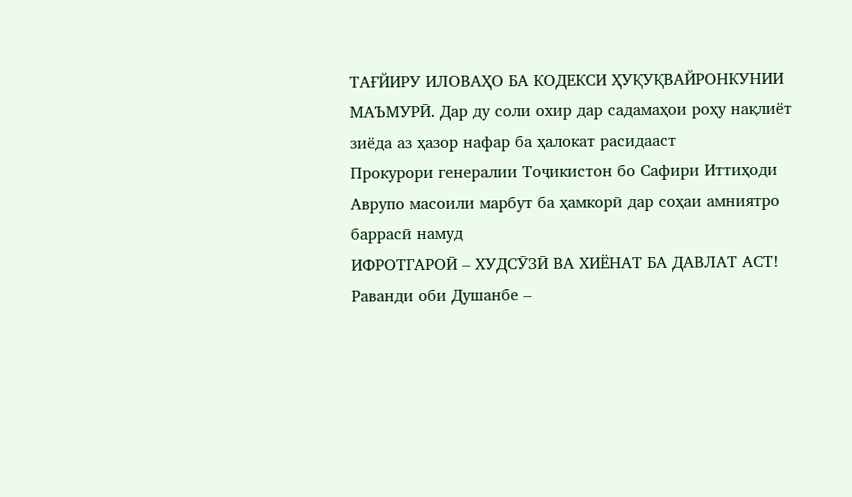ТАҒЙИРУ ИЛОВАҲО БА КОДЕКСИ ҲУҚУҚВАЙРОНКУНИИ МАЪМУРӢ. Дар ду соли охир дар садамаҳои роҳу нақлиёт зиёда аз ҳазор нафар ба ҳалокат расидааст
Прокурори генералии Тоҷикистон бо Сафири Иттиҳоди Аврупо масоили марбут ба ҳамкорӣ дар соҳаи амниятро баррасӣ намуд
ИФРОТГАРОӢ – ХУДСӮЗӢ ВА ХИЁНАТ БА ДАВЛАТ АСТ!
Раванди оби Душанбе –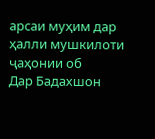арсаи муҳим дар ҳалли мушкилоти ҷаҳонии об
Дар Бадахшон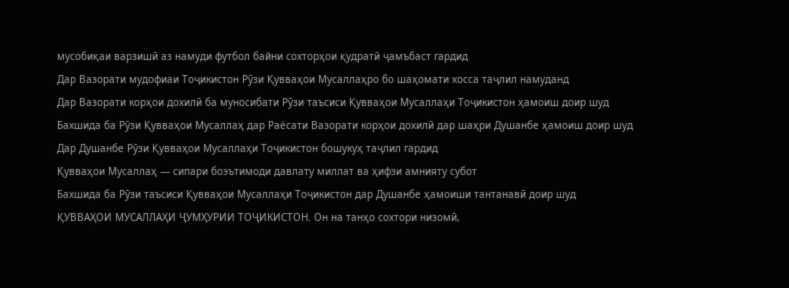мусобиқаи варзишӣ аз намуди футбол байни сохторҳои қудратӣ ҷамъбаст гардид
Дар Вазорати мудофиаи Тоҷикистон Рӯзи Қувваҳои Мусаллаҳро бо шаҳомати хосса таҷлил намуданд
Дар Вазорати корҳои дохилӣ ба муносибати Рӯзи таъсиси Қувваҳои Мусаллаҳи Тоҷикистон ҳамоиш доир шуд
Бахшида ба Рӯзи Қувваҳои Мусаллаҳ дар Раёсати Вазорати корҳои дохилӣ дар шаҳри Душанбе ҳамоиш доир шуд
Дар Душанбе Рӯзи Қувваҳои Мусаллаҳи Тоҷикистон бошукуҳ таҷлил гардид
Қувваҳои Мусаллаҳ — сипари боэътимоди давлату миллат ва ҳифзи амнияту субот
Бахшида ба Рӯзи таъсиси Қувваҳои Мусаллаҳи Тоҷикистон дар Душанбе ҳамоиши тантанавӣ доир шуд
ҚУВВАҲОИ МУСАЛЛАҲИ ҶУМҲУРИИ ТОҶИКИСТОН. Он на танҳо сохтори низомӣ,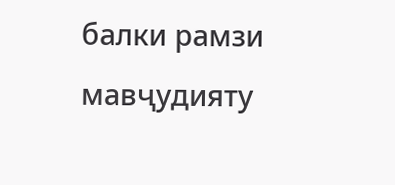балки рамзи мавҷудияту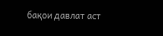бақои давлат аст